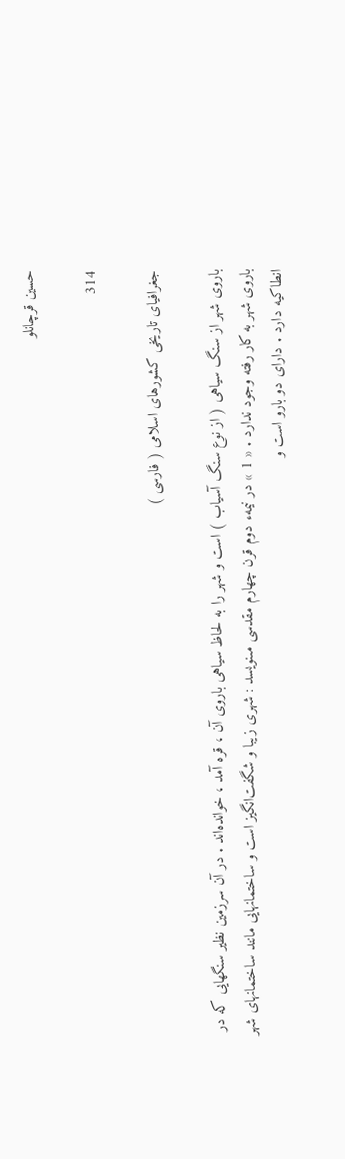حسين قرچانلو

314

جغرافياى تاريخى كشورهاى اسلامى ( فارسى )

باروى شهر از سنگ سياهى ( از نوع سنگ آسياب ) است و شهر را به لحاظ سياهى باروى آن ، قره آمد ، خوانده‌اند . در آن سرزمين نظير سنگهايى كه در باروى شهر به كار رفته وجود ندارد . « 1 » در نيمهء دوم قرن چهارم مقدسى مىنويسد : شهرى زيبا و شگفت‌انگيز است و ساختمانهايى مانند ساختمانهاى شهر انطاكيه دارد . داراى دو بارو است و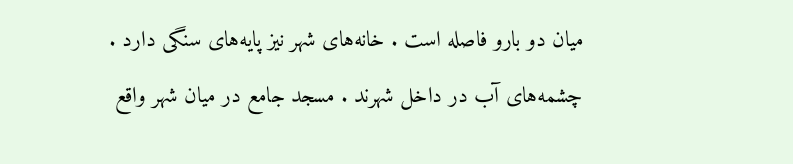ميان دو بارو فاصله است . خانه‌هاى شهر نيز پايه‌هاى سنگى دارد . چشمه‌هاى آب در داخل شهرند . مسجد جامع در ميان شهر واقع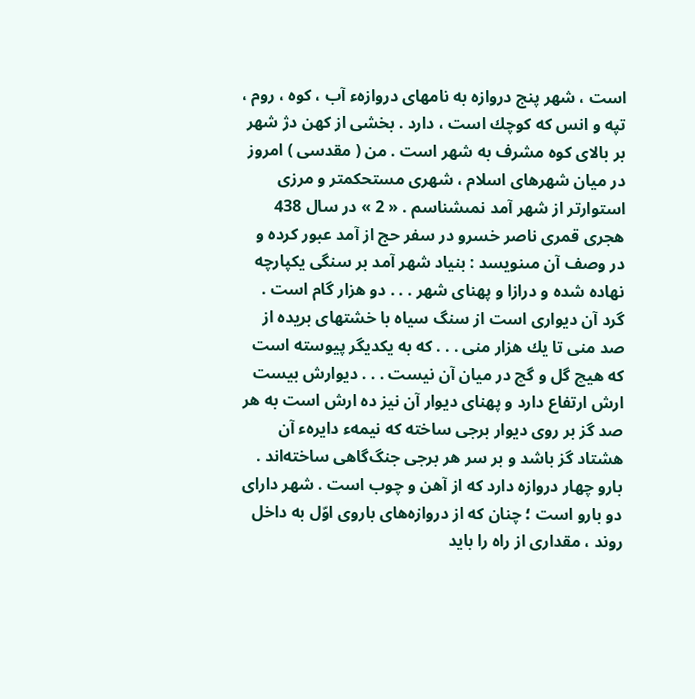است ، شهر پنج دروازه به نامهاى دروازهء آب ، كوه ، روم ، تپه و انس كه كوچك است ، دارد . بخشى از كهن دژ شهر بر بالاى كوه مشرف به شهر است . من ( مقدسى ) امروز در ميان شهرهاى اسلام ، شهرى مستحكمتر و مرزى استوارتر از شهر آمد نمىشناسم . « 2 » در سال 438 هجرى قمرى ناصر خسرو در سفر حج از آمد عبور كرده و در وصف آن مىنويسد : بنياد شهر آمد بر سنگى يكپارچه نهاده شده و درازا و پهناى شهر . . . دو هزار گام است . گرد آن ديوارى است از سنگ سياه با خشتهاى بريده از صد منى تا يك هزار منى . . . كه به يكديگر پيوسته است كه هيچ گل و گچ در ميان آن نيست . . . ديوارش بيست ارش ارتفاع دارد و پهناى ديوار آن نيز ده ارش است به هر صد گز بر روى ديوار برجى ساخته كه نيمهء دايرهء آن هشتاد گز باشد و بر سر هر برجى جنگ‌گاهى ساخته‌اند . بارو چهار دروازه دارد كه از آهن و چوب است . شهر داراى دو بارو است ؛ چنان كه از دروازه‌هاى باروى اوّل به داخل روند ، مقدارى از راه را بايد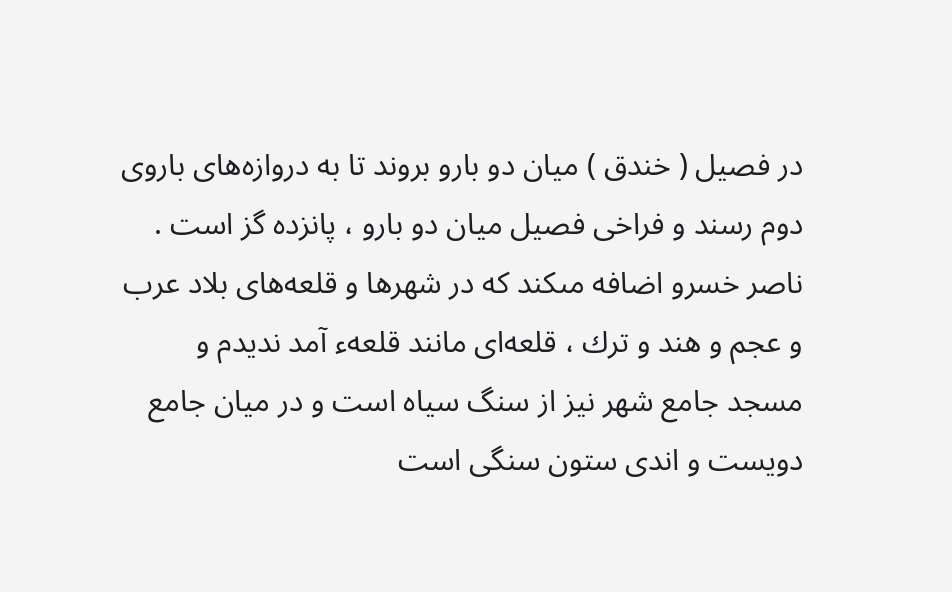در فصيل ( خندق ) ميان دو بارو بروند تا به دروازه‌هاى باروى دوم رسند و فراخى فصيل ميان دو بارو ، پانزده گز است . ناصر خسرو اضافه مىكند كه در شهرها و قلعه‌هاى بلاد عرب و عجم و هند و ترك ، قلعه‌اى مانند قلعهء آمد نديدم و مسجد جامع شهر نيز از سنگ سياه است و در ميان جامع دويست و اندى ستون سنگى است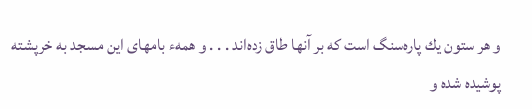و هر ستون يك پاره‌سنگ است كه بر آنها طاق زده‌اند . . . و همهء بامهاى اين مسجد به خرپشته پوشيده شده و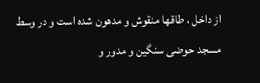از داخل ، طاقها منقوش و مدهون شده است و در وسط مسجد حوضى سنگين و مدور و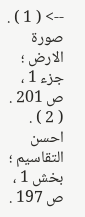--> ( 1 ) . صورة الارض ؛ جزء 1 ، ص 201 . ( 2 ) . احسن التقاسيم ؛ بخش 1 ، ص 197 .